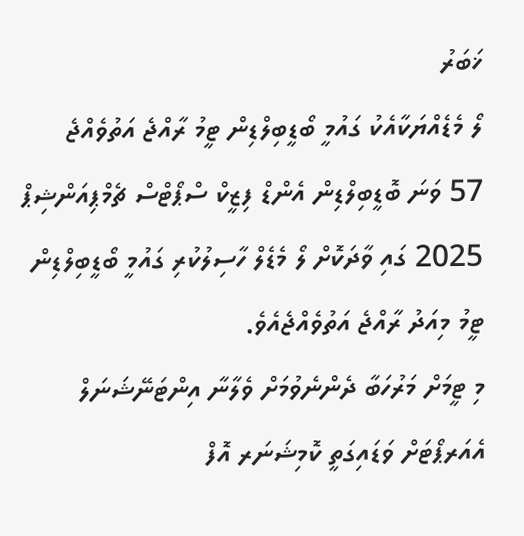ޚަބަރު
ލޯ މެޑެއްޔަކާއެކު ގައުމީ ބޯޑީބިލްޑިން ޓީމު ރާއްޖެ އަތުވެއްޖެ
57 ވަނަ ބޮޑީބިލްޑިން އެންޑް ފިޒީކް ސްޕޯޓްސް ޗެމްޕިއަންޝިޕް 2025 ގައި ވާދަކޮށް ލޯ މެޑެލް ހާސިލުކުރި ގައުމީ ބޯޑީބިލްޑިން ޓީމު މިއަދު ރާއްޖެ އަތުވެއްޖެއެވެ.
މި ޓީމަށް މަރުހަބާ ދެންނެވުމަށް ވެލާނާ އިންޓަނޭޝަނަލް އެއަރޕޯޓަށް ވަޑައިގަތީ ކޮމިޝަނަރ އޮފް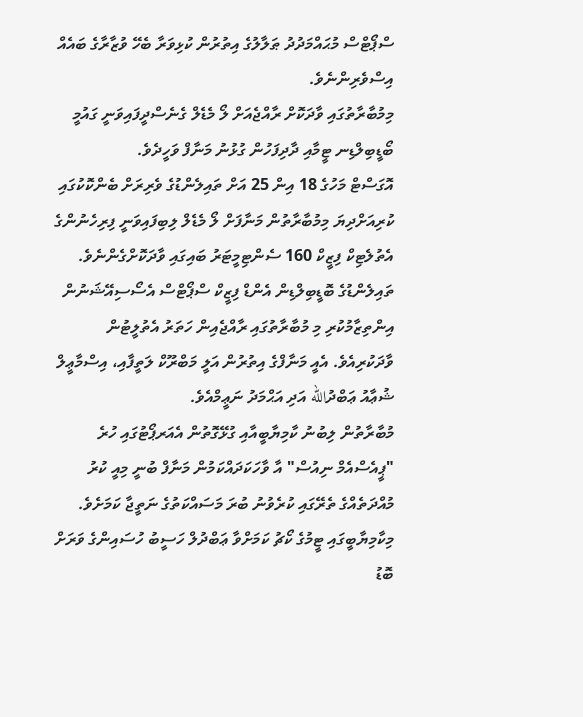ސްޕޯޓްސް މުޙައްމަދުދު ޠަލާލުގެ އިތުރުން ކުޅިވަރާ ބެހޭ ވުޒާރާގެ ބައެއް އިސްވެރިންނެވެ.
މިމުބާރާތުގައި ވާދަކޮށް ރާއްޖެއަށް ލޯ މެޑެލް ގެނެސްދީފައިވަނީ ގައުމީ ބޯޑީބިލްޑިނ ޓީމާއި ދާދިފަހުން ގުޅުނު މަނާފް ވަހީދެވެ.
އޮގަސްޓް މަހުގެ 18 އިން 25 އަށް ތައިލެންޑުގެ ވެރިރަށް ބެންކޮކުގައި ކުރިއަށްދިޔަ މިމުބާރާތުން މަނާފަށް ލޯ މެޑެލް ލިބިފައިވަނީ ފިރިހެނުންގެ އެތުލެޓިކް ފިޒީކް 160 ސެންޓިމީޓަރު ބައިގައި ވާދަކޮށްގެންނެވެ.
ތައިލެންޑުގެ ބޮޑީބިލްޑިން އެންޑް ފިޒީކް ސްޕޯޓްސް އެސޯސިއޭޝަނުން އިންތިޒާމުކުރި މި މުބާރާތުގައި ރާއްޖެއިން ހަތަރު އެތުލީޓުން ވާދަކުރިއެވެ. އެއީ މަނާފްގެ އިތުރުން އަލީ މަބްރޫކް ލަތީފާއި، އިސްމާޢީލް ޝުޢާއު ޢަބްދުالله އަދި އަޙްމަދު ނަޢީމްއެވެ.
މުބާރާތުން ލިބުނު ކާމިޔާބީއާއި ގުޅޭގޮތުން އެއަރޕޯޓުގައި ހުރެ "ޕީއެސްއެމް ނިއުސް" އާ ވާހަކަދައްކަމުން މަނާފް ބުނީ މިއީ ކުރު މުއްދަތެއްގެ ތެރޭގައި ކުރެވުނު ބުރަ މަސައްކަތުގެ ނަތީޖާ ކަމަށެވެ. މިކާމިޔާބީގައި ޓީމުގެ ކޯޗު ކަމަށްވާ ޢަބްދުލް ހަސީބު ހުސައިންގެ ވަރަށް ބޮޑު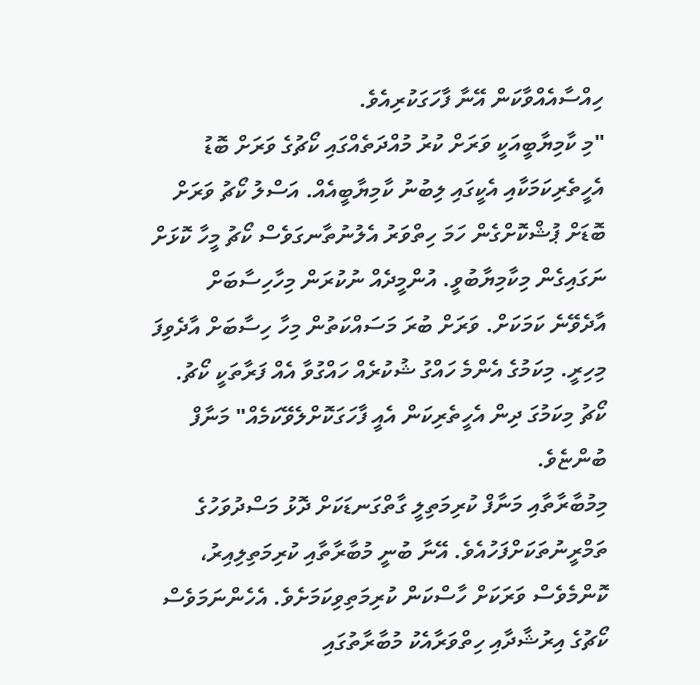ހިއްސާއެއްވާކަން އޭނާ ފާހަގަކުރިއެވެ.
"މި ކާމިޔާބީއަކީ ވަރަށް ކުރު މުއްދަތެއްގައި ކޯޗުގެ ވަރަށް ބޮޑު އެހީތެރިކަމަކާއި އެކީގައި ލިބުނު ކާމިޔާބީއެއް. އަސްލު ކޯޗު ވަރަށް ބޮޑަށް ޕުޝްކޮށްގެން ހަމަ ހިތްވަރު އެލުނުތާނގަވެސް ކޯޗު މީހާ ކޮޅަށް ނަގައިގެން މިކާމިޔާބުވީ. އުންމީދެއް ނުކުރަން މިހާހިސާބަށް އާދެވޭނެ ކަމަކަށް. ވަރަށް ބުރަ މަސައްކަތުން މިހާ ހިސާބަށް އާދެވިފަ މިހިރީ. މިކަމުގެ އެންމެ ހައްގު ޝުކުރެއް ހައްގުވާ އެއް ފަރާތަކީ ކޯޗު. ކޯޗު މިކަމުގަ ދިން އެހީތެރިކަން އެއީ ފާހަގަކޮށްލެވޭކަމެއް" މަނާފް ބުންޏެވެ.
މިމުބާރާތާއި މަނާފް ކުރިމަތިލީ ގާތްގަނޑަކަށް ދޮޅު މަސްދުވަހުގެ ތަމްރީނުތަކަށްފަހުއެވެ. އޭނާ ބުނީ މުބާރާތާއި ކުރިމަތިލިއިރު، ކޮންމެވެސް ވަރަކަށް ހާސްކަން ކުރިމަތިވިކަމަށެވެ. އެހެންނަމަވެސް ކޯޗުގެ އިރުޝާދާއި ހިތްވަރާއެކު މުބާރާތުގައި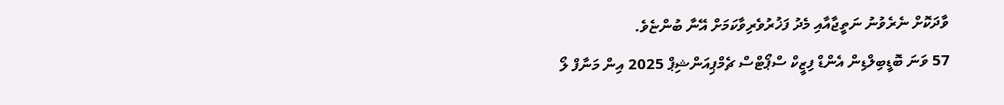ވާދަކޮށް ނެރެވުނު ނަތީޖާއާއި މެދު ފަޚުރުވެރިވާކަމަށް އޭނާ ބުންޏެވެ.
57 ވަނަ ބޮޑީބިލްޑިން އެންޑް ފިޒީކް ސްޕޯޓްސް ޗެމްޕިއަންޝިޕް 2025 އިން މަނާފް ލޯ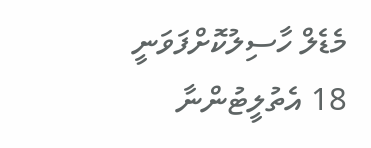މެޑެލް ހާސިލުކޮށްފަވަނީ 18 އެތުލީޓުންނާ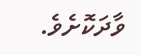ވާދަކޮށެވެ.